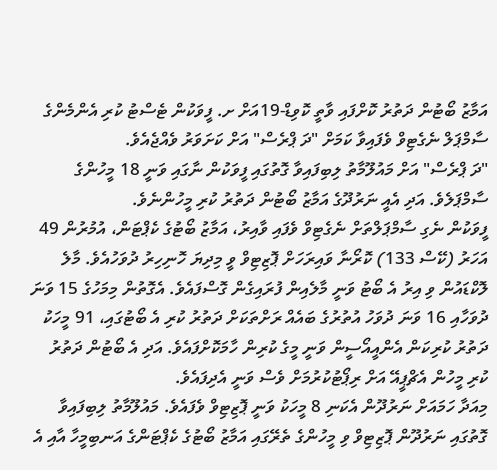އަމާޒު ބޯޓުން ދަތުރު ކޮށްފައި ވާތީ ކޮވިޑް-19އަށް ށ. ފީވަކުން ޓެސްޓު ކުރި އެންމެންގެ ސާމްޕަލް ނެގެޓިވް ވެފައިވާ ކަމަށް "ދަ ޕްރެސް" އަށް ކަށަވަރު ވެއްޖެއެވެ.
"ދަ ޕްރެސް" އަށް މައުލޫމާތު ލިބިފައިވާ ގޮތުގައި ފީވަކުން ނާގައި ވަނީ 18 މީހުންގެ ސާމްޕަލެވެ. އަދި އެއީ ނަރުދޫގެ އަމާޒު ބޯޓުން ދަތުރު ކުރި މީހުންނެވެ.
ފީވަކުން ނެގި ސާމްޕަލްތަށް ނެގެޓިވް ވެފައި ވާއިރު، އަމާޒު ބޯޓުގެ ކެޕްޓަން، އުމުރުން 49 އަހަރު (ކޭސް 133) ކޮރޯނާ ވައިރަހަށް ޕޮޒިޓިވް ވީ މިދިޔަ ހޮނިހިރު ދުވަހުއެވެ. މާލެ ލޮކްޑައުން ވި އިރު އެ ބޯޓު ވަނީ މާލެއިން ފުރައިގެން ގޮސްފައެވެ. އެގޮތުން މިމަހުގެ 15 ވަނަ ދުވަހާއި 16 ވަނަ ދުވަހު އުތުރުގެ ބައެއް ރަށްތަކަށް ދަތުރު ކުރި އެ ބޯޓުގައި، 91 މީހަކު ދަތުރު ކުރިކަން އެންއީއޯސީން ވަނީ މީގެ ކުރިން ހާމަކޮށްފައެވެ. އަދި އެ ބޯޓުން ދަތުރު ކުރި މީހުން އެޗްޕީއޭ އަށް ރިޕޯޓުކުރުމަށް ވެސް ވަނީ އެދިފައެވެ.
މިއަދާ ހަމައަށް ނަރުދޫން އެކަނި 8 މީހަކު ވަނީ ޕޮޒިޓިވް ވެފައެވެ. މައުލޫމާތު ލިބިފައިވާ ގޮތުގައި ނަރުދޫން ޕޮޒިޓިވް ވި މީހުންގެ ތެރޭގައި އަމާޒު ބޯޓުގެ ކެޕްޓަންގެ އަނބިމީހާ އާއި އެ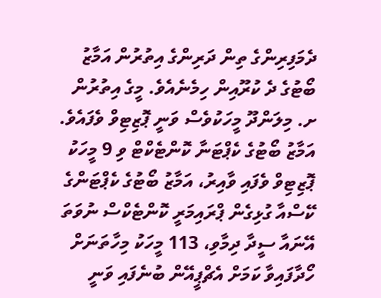ދެމަފިރިންގެ ތިން ދަރިންގެ އިތުރުން އަމާޒު ބޯޓުގެ ދެ ކުރޫއިން ހިމެނެއެވެ. މީގެ އިތުރުން ށ. މިލަންދޫ މީހަކުވެސް ވަނީ ޕޮޒިޓިވް ވެފައެވެ.
އަމާޒު ބޯޓުގެ ކެޕްޓަނާ ކޮންޓެކްޓް ވި 9 މީހަކު ޕޮޒިޓިވް ވެފައި ވާއިރު، އަމާޒު ބޯޓުގެ ކެޕްޓަންގެ ކޭސްއާ ގުޅިގެން ޕްރައިމަރީ ކޮންޓެކްސް ނުވަތަ އޭނައާ ސީދާ ދިމާވި، 113 މީހަކު މިހާތަނަށް ހޯދާފައިވާ ކަމަށް އެޗްޕީއޭން ބުނެފައި ވަނީ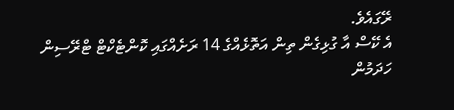ރޭގައެވެ.
އެ ކޭސް އާ ގުޅިގެން ތިން އަތޮޅެއްގެ 14 ރަށެއްގައި ކޮންޓެކްޓް ޓްރޭސިން ހަދަމުން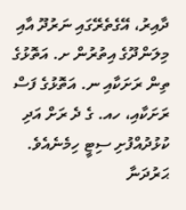ދާއިރު، އޭގެތެރޭގައި ނަރުދޫ އާއި މިލަންދޫގެ އިތުރުން ށ. އަތޮޅުގެ ތިން ރަށަކާއި ނ. އަތޮޅުގެ ފަސް ރަށަކާއި، ހއ. ގެ ދެ ރަށް އަދި ކުޅުދުއްފުށި ސިޓީ ހިމެނެއެވެ.
ޙަރުދަނާ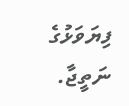ފިޔަވަޅުގެ ނަތީޖާ.